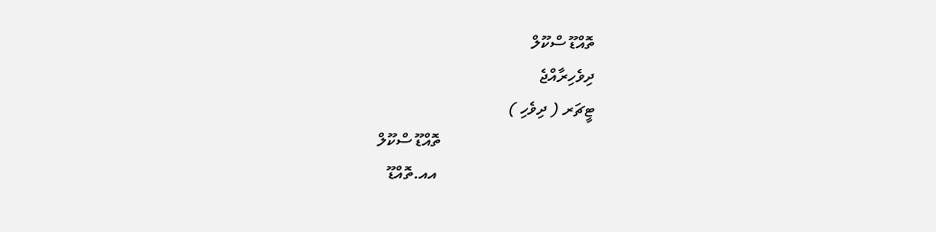ތޮއްޑޫ ސްކޫލް
ދިވެހިރާއްޖެ
ޓީޗަރ ( ދިވެހި )
                                     ތޮއްޑޫ ސްކޫލް
                                      އއ.ތޮއްޑޫ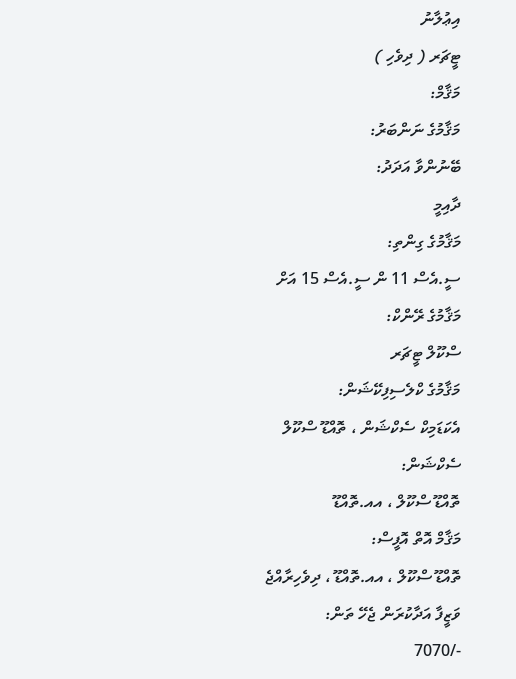އިޢުލާނު
ޓީޗަރ ( ދިވެހި )
މަޤާމް:
މަޤާމުގެ ނަންބަރު:
ބޭނުންވާ އަދަދު:
ދާއިމީ
މަޤާމުގެ ގިންތި:
ސީ.އެސް 11 ން ސީ.އެސް 15 އަށް
މަޤާމުގެ ރޭންކް:
ސްކޫލް ޓީޗަރ
މަޤާމުގެ ކްލެސިފިކޭޝަން:
އެކަޑަމިކް ސެކްޝަން ، ތޮއްޑޫ ސްކޫލް
ސެކްޝަން:
ތޮއްޑޫ ސްކޫލް ، އއ.ތޮއްޑޫ
މަޤާމް އޮތް އޮފީސް:
ތޮއްޑޫ ސްކޫލް ، އއ.ތޮއްޑޫ ، ދިވެހިރާއްޖެ
ވަޒީފާ އަދާކުރަން ޖެހޭ ތަން:
-/7070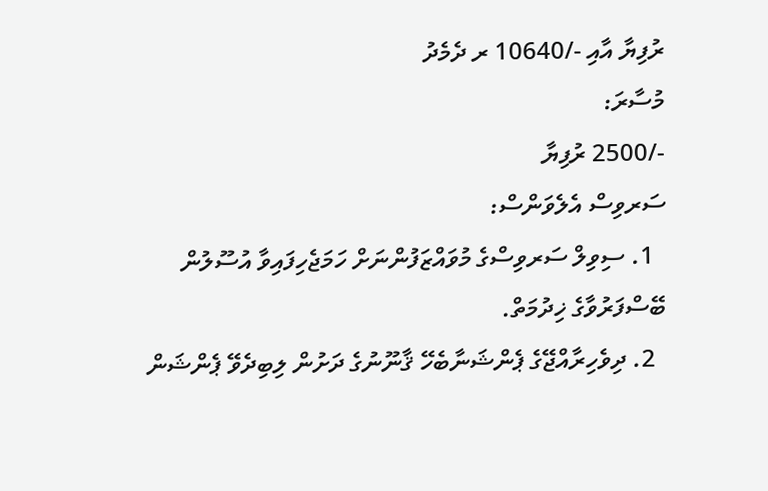ރުފިޔާ އާއި -/10640 ރ ދެމެދު
މުސާރަ:
-/2500 ރުފިޔާ
ސަރވިސް އެލެވަންސް:
  1. ސިވިލް ސަރވިސްގެ މުވައްޒަފުންނަށް ހަމަޖެހިފައިވާ އުސޫލުން ބޭސްފަރުވާގެ ޚިދުމަތް.
  2. ދިވެހިރާއްޖޭގެ ޕެންޝަނާބެހޭ ޤާނޫނުގެ ދަށުން ލިބިދެވޭ ޕެންޝަން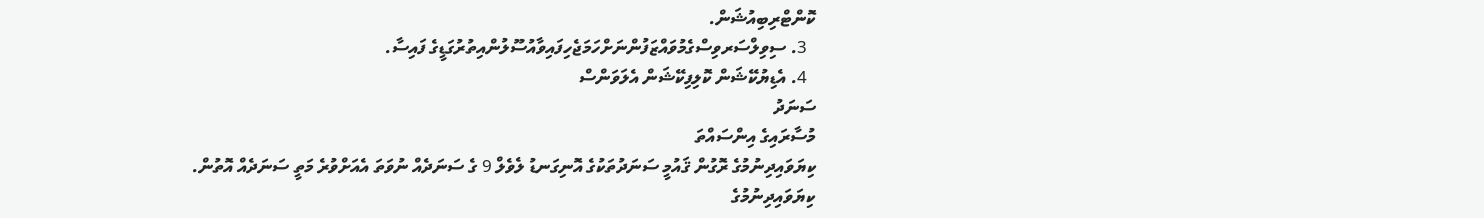ކޮންޓްރިބިއުޝަން.
  3. ސިވިލްސަރވިސްގެމުވައްޒަފުންނަށްހަމަޖެހިފައިވާއުސޫލުންއިތުރުގަޑީގެ ފައިސާ.
  4. އެޑިޔުކޭޝަން ކޮލިފިކޭޝަން އެލަވަންސް
ސަނަދު
މުސާރައިގެ އިންސައްތަ
ކިޔަވައިދިނުމުގެ ރޮގުން ޤައުމީ ސަނަދުތަކުގެ އޮނިގަނޑު ލެވެލް 9 ގެ ސަނަދެއް ނުވަތަ އެއަށްވުރެ މަތީ ސަނަދެއް އޮތުން.
ކިޔަވައިދިނުމުގެ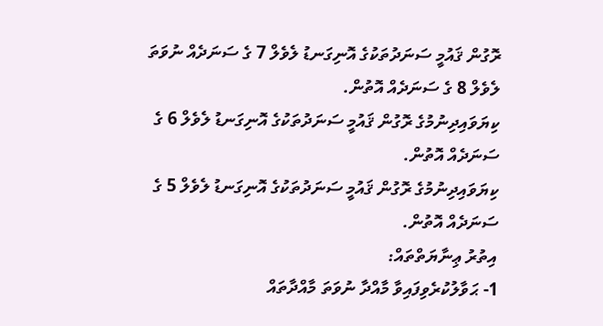ރޮގުން ޤައުމީ ސަނަދުތަކުގެ އޮނިގަނޑު ލެވެލް 7 ގެ ސަނަދެއް ނުވަތަ ލެވެލް 8 ގެ ސަނަދެއް އޮތުން.
ކިޔަވައިދިނުމުގެ ރޮގުން ޤައުމީ ސަނަދުތަކުގެ އޮނިގަނޑު ލެވެލް 6 ގެ ސަނަދެއް އޮތުން.
ކިޔަވައިދިނުމުގެ ރޮގުން ޤައުމީ ސަނަދުތަކުގެ އޮނިގަނޑު ލެވެލް 5 ގެ  ސަނަދެއް އޮތުން.
އިތުރު ޢިނާޔަތްތައް:
1- ޙަވާލުކުރެވިފައިވާ މާއްދާ ނުވަތަ މާއްދާތައް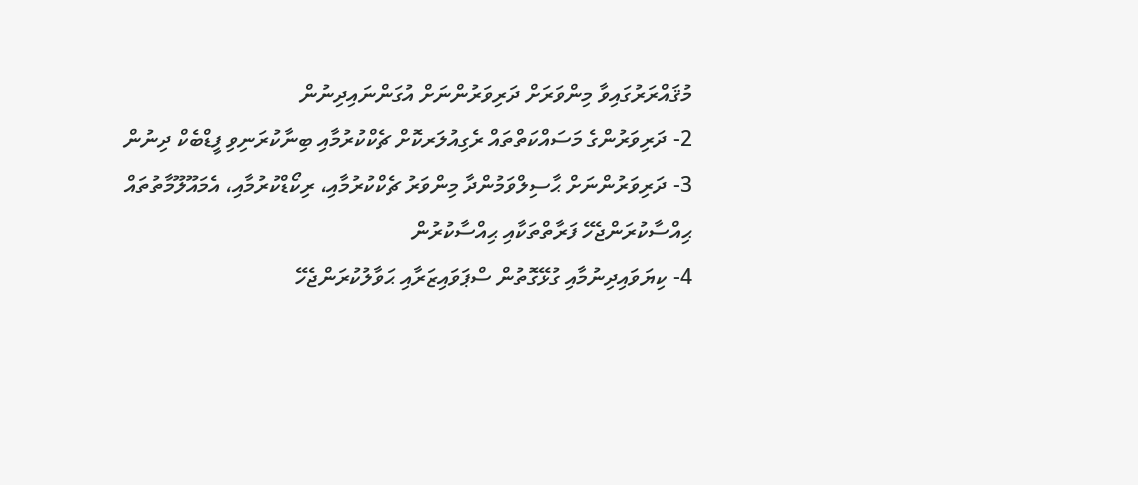މުޤައްރަރުގައިވާ މިންވަރަށް ދަރިވަރުންނަށް އުގަންނައިދިނުން
2- ދަރިވަރުންގެ މަސައްކަތްތައް ރެގިއުލަރކޮށް ޗެކްކުރުމާއި ބިނާކުރަނިވި ފީޑްބެކް ދިނުން
3- ދަރިވަރުންނަށް ޙާސިލްވަމުންދާ މިންވަރު ޗެކްކުރުމާއި، ރިކޯޑްކުރުމާއި، އެމައޫލޫމާތުތައް ޙިއްސާކުރަންޖެހޭ ފަރާތްތަކާއި ޙިއްސާކުރުން
4- ކިޔަވައިދިނުމާއި ގުޅޭގޮތުން ސްޕަވައިޒަރާއި ޙަވާލުކުރަންޖެހޭ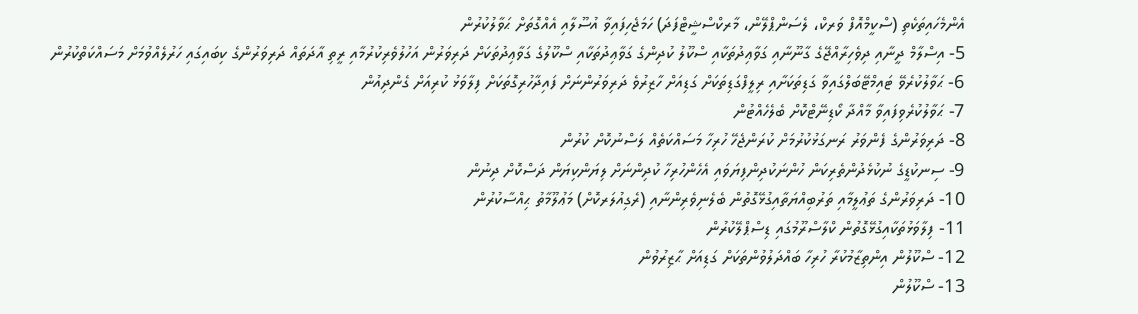އެންމެހައިތަކެތި (ސްކީމްއޮފް ވަރކް، ލެސަންޕްލޭން، މާރކްސްޝީޓްފަދަ) ހަމަޖެހިފައިވާ އުސޫލާއި އެއްގޮތަށް ޙަވާލުކުރުން
5- އިސްލާމް ދީނާއި ދިވެހިރާއްޖޭގެ ގާނޫނާއި ގަވާޢިދުތަކާއި ސްކޫލު ކުދިންގެ ގަވާޢިދުތަކާއި ސްކޫލުގެ ގަވާޢިދުތަކަށް ދަރިވަރުން އަހުލުވެރިކުރުމާއި ރީތި އާދަތައް ދަރިވަރުންގެ ކިބައިގައި ހަރުލެއްވުމަށް މަސައްކަތްކުރުން
6- ޙަވާލުކުރެވޭ ޓައިމްޓޭބަލްގައިވާ ގަޑިތަކަށާއި ރިލީފްގަޑިތަކަށް ގަޑިއަށް ހާޒިރުވެ ދަރިވަރުންނަށް ފައިދާހުރިގޮތަކަށް ފިލާވަޅު ކުރިއަށް ގެންދިއުން
7- ޙަވާލުކުރެވިފައިވާ މާއްދާ ކޯޑިނޭޓްކޮށް ބެލެހެއްޓުން
8- ދަރިވަރުންގެ ފެންވަރު ރަނގަޅުކުރުމަށް ކުރަންޖެހޭ ހުރިހާ މަސައްކަތެއް ލަސްނުކޮށް ކުރުން
9- ސިނކުޑީގެ ނުކުޅެދުންތެރިކަން ހުންނަކުދިންފިޔަވައި އެހެންހުރިހާ ކުދިންނަށް ލިޔަންކިޔަން ދަސްކޮށް ދިނުން
10- ދަރިވަރުންގެ ތަޢުލީމާއި ތަރުބިއްޔަތާއިގުޅޭގޮތުން ބެލެނިވެރިންނާއި (ރެގިއުލަރކޮށް) މަޢުލޫމާތު ޙިއްސާކުރުން
11- ފިލާވަޅުތަކާއިގުޅޭގޮތުން ކްލާސްރޫމުގައި ޑިސްޕްލޭކުރުން
12- ސްކޫލުން އިންތިޒާމުކުރާ ހުރިހާ ބައްދަލުވުންތަކަށް ގަޑިއަށް ޙާޒިރުވުން
13- ސްކޫލުން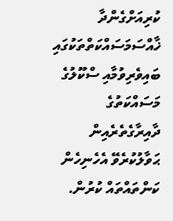ކުރިއަށްގެންދާ ޚާއްސަމަސައްކަތްތަކުގައި ބައިވެރިވުމާއި ސްކޫލުގެ މަސައްކަތުގެ ދާއިރާގެތެރެއިން ޙަވާލުކުރެވޭ އެހެނިހެން ކަންތައްތައް ކުރުން.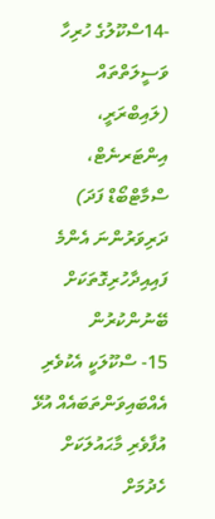-14ސްކޫލުގެ ހުރިހާ ވަސީލަތްތައް (ލައިބްރަރީ، އިންޓަރނެޓް، ސްމާޓްބޯޑް ފަދަ) ދަރިވަރުންނަ އެންމެ ފައިއިދާހުރިގޮތަކަށް ބޭނުންކުރުން
15- ސްކޫލަކީ އެކުވެރި އެއްބައިވަންތަބައެއް އުޅޭ އުފާވެރި މާޙައުލަކަށް ހެދުމަށް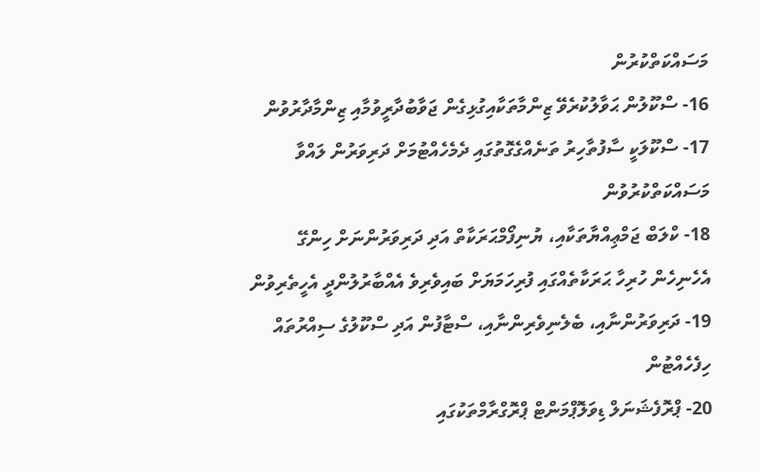މަސައްކަތްކުރުން
16- ސްކޫލުން ޙަވާލުކުރެވޭ ޒިންމާތަކާއިގުޅިގެން ޖަވާބުދާރީވުމާއި ޒިންމާދާރުވުން
17- ސްކޫލަކީ ސާފުތާހިރު ތަނެއްގެގޮތުގައި ދެމެހެއްޓުމަށް ދަރިވަރުން ލައްވާ މަސައްކަތްކުރުވުން
18- ކްލަބް ޖަމްޢިއްޔާތަކާއި، ޔުނިފޯމްޙަރަކާތް އަދި ދަރިވަރުންނަށް ހިންގޭ އެހެނިހެން ހުރިހާ ޙަރަކާތެއްގައި ފުރިހަމަޔަށް ބައިވެރިވެ އެއްބާރުލުންދީ އެހީތެރިވުން
19- ދަރިވަރުންނާއި، ބެލެނިވެރިންނާއި، ސްޓާފުން އަދި ސްކޫލުގެ ސިއްރުތައް ހިފެހެއްޓުން
20- ޕްރޮފެޝަނަލް ޑިވަލޮޕްމަންޓް ޕްރޮގްރާމްތަކުގައި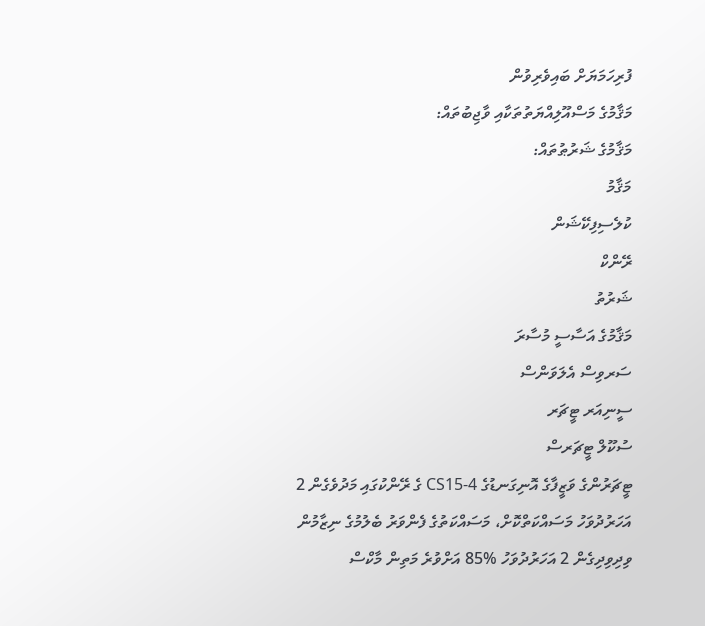ފުރިހަމަޔަށް ބައިވެރިވުން
މަޤާމުގެ މަސްއޫލިއްޔަތުތަކާއި ވާޖިބުތައް:
މަޤާމުގެ ޝަރުޠުތައް:
މަޤާމު
ކުލެސިފިކޭޝަން
ރޭންކް
ޝަރުތު
މަޤާމުގެ އަސާސީ މުސާރަ
ސަރވިސް އެލަވަންސް
ސީނިއަރ ޓީޗަރ
ސުކޫލް ޓީޗަރސް
ޓީޗަރުންގެ ވަޒީފާގެ އޮނިގަނޑުގެ CS15-4 ގެ ރޭންކުގައި މަދުވެގެން 2 އަހަރުދުވަހު މަސައްކަތްކޮށް، މަސައްކަތުގެ ފެންވަރު ބެލުމުގެ ނިޒާމުން ވިދިވިދިގެން 2 އަހަރުދުވަހު %85 އަށްވުރެ މަތިން މާކްސް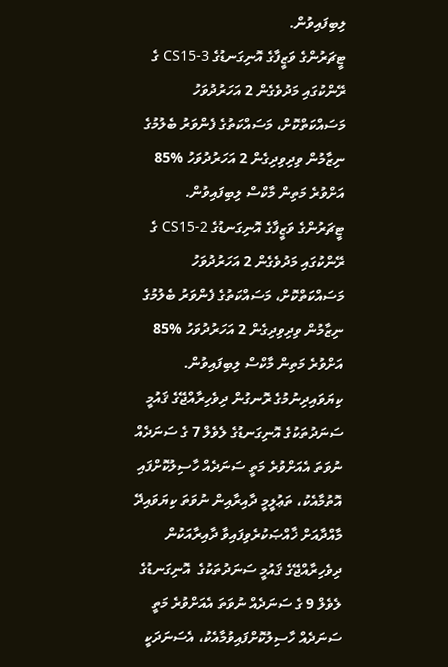ލިބިފައިވުން.
ޓީޗަރުންގެ ވަޒީފާގެ އޮނިގަނޑުގެ CS15-3 ގެ ރޭންކުގައި މަދުވެގެން 2 އަހަރުދުވަހު މަސައްކަތްކޮށް، މަސައްކަތުގެ ފެންވަރު ބެލުމުގެ ނިޒާމުން ވިދިވިދިގެން 2 އަހަރުދުވަހު %85 އަށްވުރެ މަތިން މާކްސް ލިބިފައިވުން.
ޓީޗަރުންގެ ވަޒީފާގެ އޮނިގަނޑުގެ CS15-2 ގެ ރޭންކުގައި މަދުވެގެން 2 އަހަރުދުވަހު މަސައްކަތްކޮށް، މަސައްކަތުގެ ފެންވަރު ބެލުމުގެ ނިޒާމުން ވިދިވިދިގެން 2 އަހަރުދުވަހު %85 އަށްވުރެ މަތިން މާކްސް ލިބިފައިވުން.
ކިޔަވައިދިނުމުގެ ރޮނގުން ދިވެހިރާއްޖޭގެ ޤައުމީ ސަނަދުތަކުގެ އޮނިގަނޑުގެ ލެވެލް 7 ގެ ސަނަދެއް ނުވަތަ އެއަށްވުރެ މަތީ ސަނަދެއް ހާސިލުކޮށްފައި އޮތުމާއެކު، ތަޢުލީމީ ދާއިރާއިން ނުވަތަ ކިޔަވައިދޭ މާއްދާއަށް ޚާއްޞަކުރެވިފައިވާ ދާއިރާއަކުން ދިވެހިރާއްޖޭގެ ޤައުމީ ސަނަދުތަކުގެ  އޮނިގަނޑުގެ ލެވެލް 9 ގެ ސަނަދެއް ނުވަތަ އެއަށްވުރެ މަތީ ސަނަދެއް ހާސިލުކޮށްފައިވުމާއެކު، އެސަނަދަކީ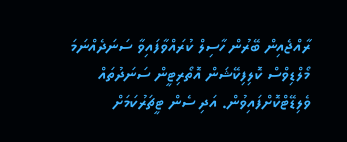ރާއްޖެއިން ބޭރުން ހާސިލް ކުރައްވާފައިވާ ސަނަދެއްނަމަ މޯލްޑިވްސް ކޮލިފިކޭޝަން އޮތޯރިޓީން ސަނަދުތައް ވެލިޑޭޓްކޮށްފައިވުން. އަދި ސެން ޓީޗަރުކަމަށް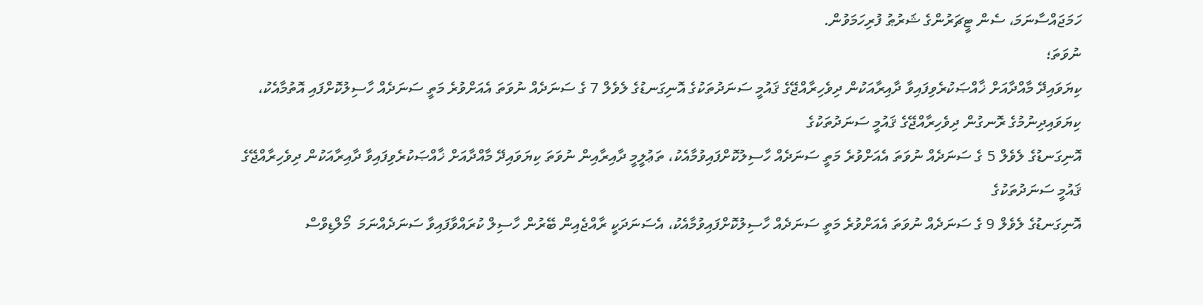ހަމަޖައްސާނަމަ، ސެން ޓީޗަރުންގެ ޝަރުޠު ފުރިހަމަވުން.
ނުވަތަ؛
ކިޔަވައިދޭ މާއްދާއަށް ޚާއްޞަކުރެވިފައިވާ ދާއިރާއަކުން ދިވެހިރާއްޖޭގެ ޤައުމީ ސަނަދުތަކުގެ އޮނިގަނޑުގެ ލެވެލް 7 ގެ ސަނަދެއް ނުވަތަ އެއަށްވުރެ މަތީ ސަނަދެއް ހާސިލުކޮށްފައި އޮތުމާއެކު، ކިޔަވައިދިނުމުގެ ރޮނގުން ދިވެހިރާއްޖޭގެ ޤައުމީ ސަނަދުތަކުގެ
އޮނިގަނޑުގެ ލެވެލް 5 ގެ ސަނަދެއް ނުވަތަ އެއަށްވުރެ މަތީ ސަނަދެއް ހާސިލުކޮށްފައިވުމާއެކު، ތަޢުލީމީ ދާއިރާއިން ނުވަތަ ކިޔަވައިދޭ މާއްދާއަށް ޚާއްޞަކުރެވިފައިވާ ދާއިރާއަކުން ދިވެހިރާއްޖޭގެ ޤައުމީ ސަނަދުތަކުގެ
އޮނިގަނޑުގެ ލެވެލް 9 ގެ ސަނަދެއް ނުވަތަ އެއަށްވުރެ މަތީ ސަނަދެއް ހާސިލުކޮށްފައިވުމާއެކު، އެސަނަދަކީ ރާއްޖެއިން ބޭރުން ހާސިލް ކުރައްވާފައިވާ ސަނަދެއްނަމަ  މޯލްޑިވްސް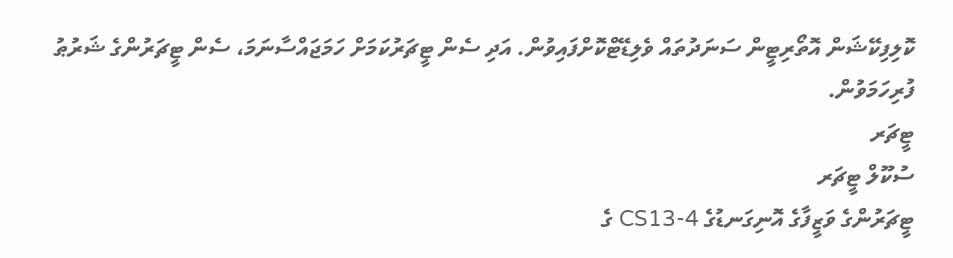ކޮލިފިކޭޝަން އޮތޯރިޓީން ސަނަދުތައް ވެލިޑޭޓްކޮށްފައިވުން. އަދި ސެން ޓީޗަރުކަމަށް ހަމަޖައްސާނަމަ، ސެން ޓީޗަރުންގެ ޝަރުޠު ފުރިހަމަވުން.
ޓީޗަރ
ސުކޫލް ޓީޗަރ
ޓީޗަރުންގެ ވަޒީފާގެ އޮނިގަނޑުގެ CS13-4 ގެ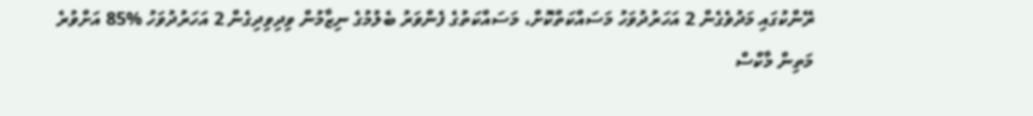ރޭންކުގައި މަދުވެގެން 2 އަހަރުދުވަހު މަސައްކަތްކޮށް، މަސައްކަތުގެ ފެންވަރު ބެލުމުގެ ނިޒާމުން ވިދިވިދިގެން 2 އަހަރުދުވަހު %85 އަށްވުރެ މަތިން މާކްސް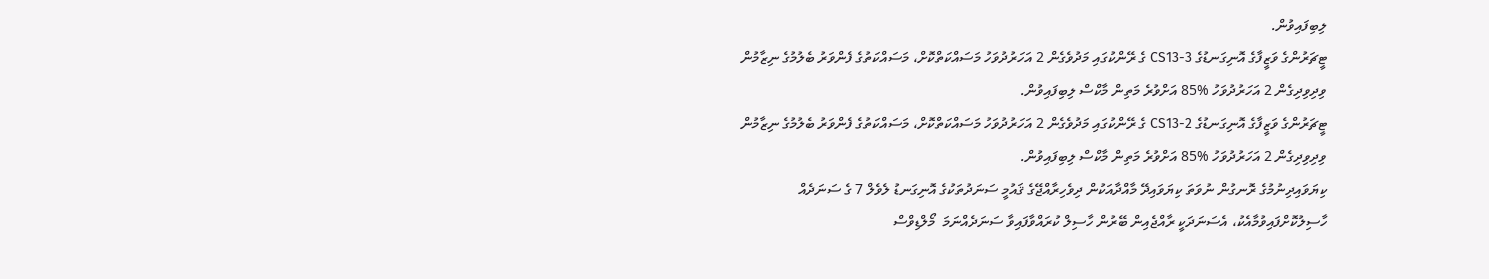ލިބިފައިވުން.
ޓީޗަރުންގެ ވަޒީފާގެ އޮނިގަނޑުގެ CS13-3 ގެ ރޭންކުގައި މަދުވެގެން 2 އަހަރުދުވަހު މަސައްކަތްކޮށް، މަސައްކަތުގެ ފެންވަރު ބެލުމުގެ ނިޒާމުން ވިދިވިދިގެން 2 އަހަރުދުވަހު %85 އަށްވުރެ މަތިން މާކްސް ލިބިފައިވުން.
ޓީޗަރުންގެ ވަޒީފާގެ އޮނިގަނޑުގެ CS13-2 ގެ ރޭންކުގައި މަދުވެގެން 2 އަހަރުދުވަހު މަސައްކަތްކޮށް، މަސައްކަތުގެ ފެންވަރު ބެލުމުގެ ނިޒާމުން ވިދިވިދިގެން 2 އަހަރުދުވަހު %85 އަށްވުރެ މަތިން މާކްސް ލިބިފައިވުން.
ކިޔަވައިދިނުމުގެ ރޮނގުން ނުވަތަ ކިޔަވައިދޭ މާއްދާއަކުން ދިވެހިރާއްޖޭގެ ޤައުމީ ސަނަދުތަކުގެ އޮނިގަނޑު ލެވެލް 7 ގެ ސަނަދެއް  ހާސިލުކޮށްފައިވުމާއެކު، އެސަނަދަކީ ރާއްޖެއިން ބޭރުން ހާސިލް ކުރައްވާފައިވާ ސަނަދެއްނަމަ  މޯލްޑިވްސް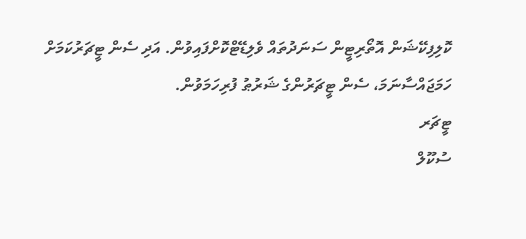ކޮލިފިކޭޝަން އޮތޯރިޓީން ސަނަދުތައް ވެލިޑޭޓްކޮށްފައިވުން. އަދި ސެން ޓީޗަރުކަމަށް ހަމަޖައްސާނަމަ، ސެން ޓީޗަރުންގެ ޝަރުޠު ފުރިހަމަވުން.
ޓީޗަރ
ސުކޫލް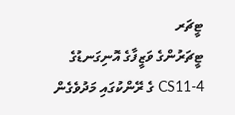ޓީޗަރ
ޓީޗަރުންގެ ވަޒީފާގެ އޮނިގަނޑުގެ CS11-4 ގެ ރޭންކުގައި މަދުވެގެން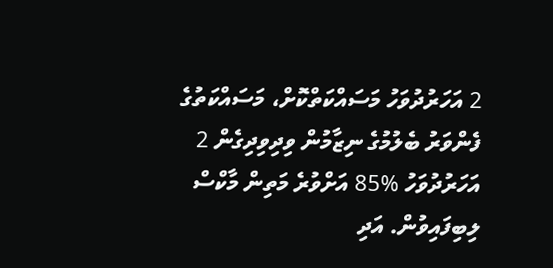2 އަހަރުދުވަހު މަސައްކަތްކޮށް، މަސައްކަތުގެ ފެންވަރު ބެލުމުގެ ނިޒާމުން ވިދިވިދިގެން 2 އަހަރުދުވަހު %85 އަށްވުރެ މަތިން މާކްސް ލިބިފައިވުން. އަދި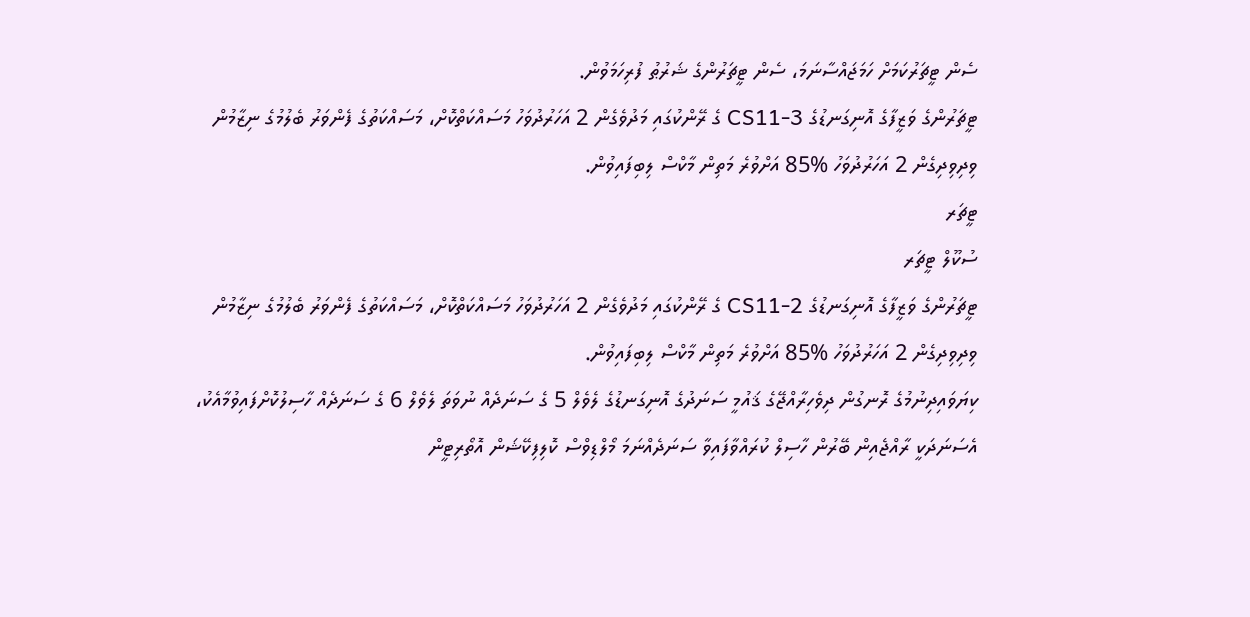ސެން ޓީޗަރުކަމަށް ހަމަޖައްސާނަމަ، ސެން ޓީޗަރުންގެ ޝަރުޠު ފުރިހަމަވުން.
ޓީޗަރުންގެ ވަޒީފާގެ އޮނިގަނޑުގެ CS11-3 ގެ ރޭންކުގައި މަދުވެގެން 2 އަހަރުދުވަހު މަސައްކަތްކޮށް، މަސައްކަތުގެ ފެންވަރު ބެލުމުގެ ނިޒާމުން ވިދިވިދިގެން 2 އަހަރުދުވަހު %85 އަށްވުރެ މަތިން މާކްސް ލިބިފައިވުން.
ޓީޗަރ
ސުކޫލް ޓީޗަރ
ޓީޗަރުންގެ ވަޒީފާގެ އޮނިގަނޑުގެ 2-CS11 ގެ ރޭންކުގައި މަދުވެގެން 2 އަހަރުދުވަހު މަސައްކަތްކޮށް، މަސައްކަތުގެ ފެންވަރު ބެލުމުގެ ނިޒާމުން ވިދިވިދިގެން 2 އަހަރުދުވަހު %85 އަށްވުރެ މަތިން މާކްސް ލިބިފައިވުން.
ކިޔަވައިދިނުމުގެ ރޮނގުން ދިވެހިރާއްޖޭގެ ޤައުމީ ސަނަދުގެ އޮނިގަނޑުގެ ލެވެލް 5 ގެ ސަނަދެއް ނުވަތަ ލެވެލް 6 ގެ ސަނަދެއް ހާސިލުކޮށްފައިވުމާއެކު،  އެސަނަދަކީ ރާއްޖެއިން ބޭރުން ހާސިލް ކުރައްވާފައިވާ ސަނަދެއްނަމަ މޯލްޑިވްސް ކޮލިފިކޭޝަން އޮތޯރިޓީން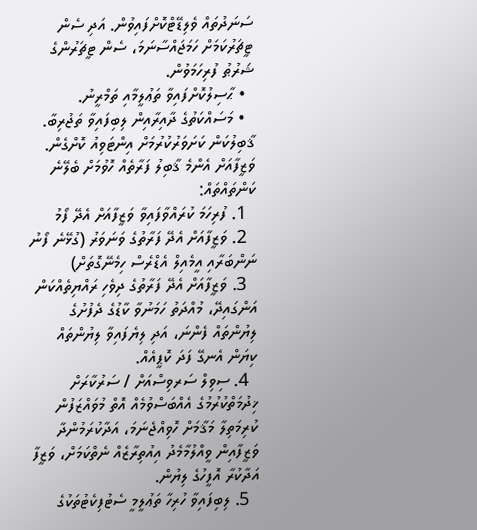ސަނަދުތައް ވެލިޑޭޓްކޮށްފައިވުން. އަދި ސެން ޓީޗަރުކަމަށް ހަމަޖައްސާނަމަ، ސެން ޓީޗަރުންގެ ޝަރުޠު ފުރިހަމަވުން.
  • ޙާސިލުކޮށްފައިވާ ތަޢުލީމާއި ތަމްރީނު.
  • މަސައްކަތުގެ ދާއިރާއިން ލިބިފައިވާ ތަޖުރިބާ.
ޤާބިލުކަން ކަށަވަރުކުރުމަށް އިންޓަވިއު ކޮށްގެން.
ވަޒީފާއަށް އެންމެ ޤާބިލު ފަރާތެއް ހޮވުމަށް ބެލޭނެ ކަންތައްތައް:
  1. ފުރިހަމަ ކުރައްވާފައިވާ ވަޒީފާއަށް އެދޭ ފޯމު
  2. ވަޒީފާއަށް އެދޭ ފަރާތުގެ ވަނަވަރު (ގުޅޭނެ ފޯނު ނަންބަރާއި އީމެއިލް އެޑްރެސް ހިމެނޭގޮތަށް)
  3. ވަޒީފާއަށް އެދޭ ފަރާތުގެ ދިވެހި ރައްޔިތެއްކަން އަންގައިދޭ، މުއްދަތު ހަމަނުވާ ކާޑުގެ ދެފުށުގެ ލިޔުންތައް ފެންނަ، އަދި ލިޔެފައިވާ ލިޔުންތައް ކިޔަން އެނގޭ ފަދަ ކޮޕީއެއް.
  4. ސިވިލް ސަރވިސްއަށް / ސަރުކާރަށް ޚިދުމަތްކުރުމުގެ އެއްބަސްވުމެއް އޮތް މުވައްޒަފުން ކުރިމަތިލާ މަޤާމަށް ހޮވިއްޖެނަމަ، އަދާކުރަމުންދާ ވަޒީފާއިން ވީއްލުމާމެދު އިއުތިރާޒެއް ނެތްކަމަށް، ވަޒީފާ އަދާކުރާ އޮފީހުގެ ލިޔުން.
  5. ލިބިފައިވާ ހުރިހާ ތަޢުލީމީ ސެޓުފިކެޓުތަކުގެ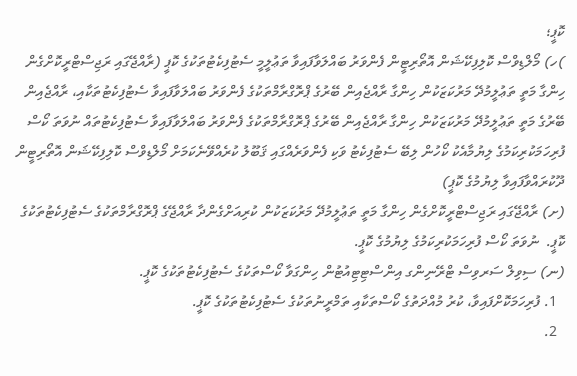ކޮޕީ؛
)ހ) މޯލްޑިވްސް ކޮލިފިކޭޝަން އޮތޯރިޓީން ފެންވަރު ބައްލަވާފައިވާ ތަޢުލީމީ ސެޓުފިކެޓުތަކުގެ ކޮޕީ (ރާއްޖޭގައި ރަޖިސްޓްރީކޮށްގެން ހިންގާ މަތީ ތަޢުލީމުދޭ މަރުކަޒަކުން ހިންގާ ރާއްޖެއިން ބޭރުގެ ޕްރޮގްރާމްތަކުގެ ފެންވަރު ބައްލަވާފައިވާ ސެޓުފިކެޓުތަކާއި، ރާއްޖެއިން ބޭރުގެ މަތީ ތަޢުލީމުދޭ މަރުކަޒަކުން ހިންގާ ރާއްޖެއިން ބޭރުގެ ޕްރޮގްރާމްތަކުގެ ފެންވަރު ބައްލަވާފައިވާ ސެޓުފިކެޓުތައް ނުވަތަ ކޯސް ފުރިހަމަކުރިކަމުގެ ލިޔުމާއެކު ކޯހުން ލިބޭ ސެޓުފިކެޓު ވަކި ފެންވަރެއްގައި ޤަބޫލު ކުރެއްވޭނެކަމަށް މޯލްޑިވްސް ކޮލިފިކޭޝަން އޮތޯރިޓީން ދޫކުރައްވާފައިވާ ލިޔުމުގެ ކޮޕީ)
(ށ) ރާއްޖޭގައި ރަޖިސްޓްރީކޮށްގެން ހިންގާ މަތީ ތަޢުލީމުދޭ މަރުކަޒަކުން ކުރިއަށްގެންދާ ރާއްޖޭގެ ޕްރޮގްރާމްތަކުގެ ސެޓުފިކެޓުތަކުގެ ކޮޕީ.  ނުވަތަ ކޯސް ފުރިހަމަކުރިކަމުގެ ލިޔުމުގެ ކޮޕީ.
(ނ) ސިވިލް ސަރވިސް ޓްރޭނިންގ އިންސްޓިޓިއުޓުން ހިންގަވާ ކޯސްތަކުގެ ސެޓުފިކެޓުތަކުގެ ކޮޕީ.
  1. ފުރިހަމަކޮށްފައިވާ، ކުރު މުއްދަތުގެ ކޯސްތަކާއި ތަމްރީނުތަކުގެ ސެޓުފިކެޓުތަކުގެ ކޮޕީ.
  2.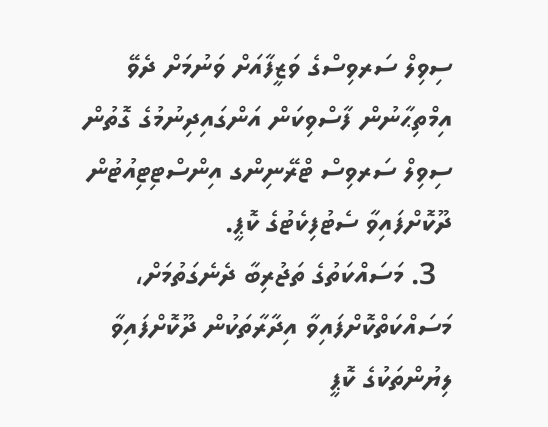ސިވިލް ސަރވިސްގެ ވަޒީފާއަށް ވަނުމަށް ދެވޭ އިމްތިޙާނުން ފާސްވިކަން އަންގައިދިނުމުގެ ގޮތުން ސިވިލް ސަރވިސް ޓްރޭނިންގ އިންސްޓިޓިއުޓުން ދޫކޮށްފައިވާ ސެޓުފިކެޓުގެ ކޮޕީ.
  3. މަސައްކަތުގެ ތަޖުރިބާ ދެނެގަތުމަށް، މަސައްކަތްކޮށްފައިވާ އިދާރާތަކުން ދޫކޮށްފައިވާ ލިޔުންތަކުގެ ކޮޕީ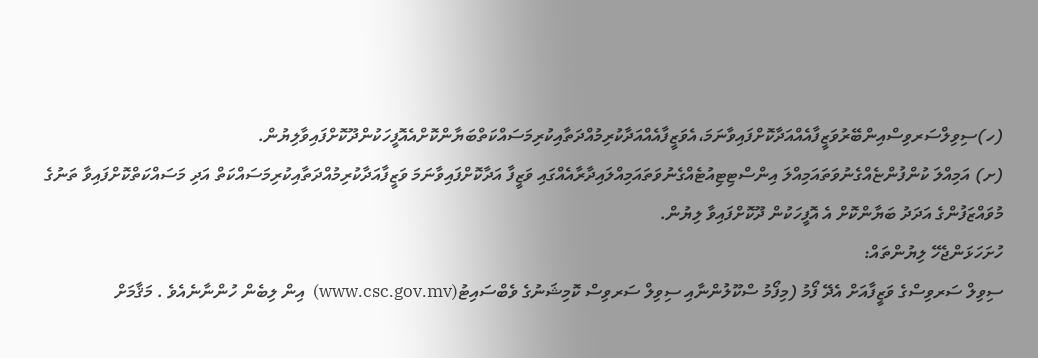(ހ)ސިވިލްސަރވިސްއިންބޭރުވަޒީފާއެއްއަދާކޮށްފައިވާނަމަ،އެވަޒީފާއެއްއަދާކުރިމުއްދަތާއިކުރިމަސައްކަތްބަޔާންކޮށްއެއޮފީހަކުންދޫކޮށްފައިވާލިޔުން.
(ށ) އަމިއްލަ ކުންފުންޏެއްގެނުވަތައަމިއްލަ އިންސްޓިޓިއުޓެއްގެނުވަތައަމިއްލައިދާރާއެއްގައި ވަޒީފާ އަދާކޮށްފައިވާނަމަ ވަޒީފާއަދާކުރިމުއްދަތާއިކުރިމަސައްކަތް އަދި މަސައްކަތްކޮށްފައިވާ ތަނުގެ މުވައްޒަފުންގެ އަދަދު ބަޔާންކޮށް އެ އޮފީހަކުން ދޫކޮށްފައިވާ ލިޔުން.
ހުށަހަޅަންޖެހޭ ލިޔުންތައް:
ސިވިލް ސަރވިސްގެ ވަޒީފާއަށް އެދޭ ފޯމު (މިފޯމު ސްކޫލުންނާއި ސިވިލް ސަރވިސް ކޮމިޝަނުގެ ވެބްސައިޓު(www.csc.gov.mv)  އިން ލިބެން ހުންނާނެއެވެ . މަޤާމަށް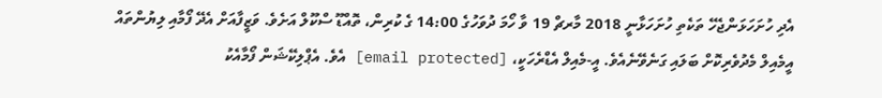އެދި ހުށަހަޅަންޖެހޭ ތަކެތި ހުށަހަޅާނީ 2018 މާރޗް 19 ވާ ހޯމަ ދުވަހުގެ 14:00 ގެ ކުރިން، ތޮއްޑޫ ސްކޫލް އަށެވެ. ވަޒީފާއަށް އެދޭ ފޯމާއި ލިޔުންތައް އީމެއިލް މެދުވެރިކޮށް ބަލައި ގަނެވޭނެއެވެ. އީ-މެއިލް އެޑްރެހަކީ، [email protected] އެވެ. އެޕްލިކޭޝަން ފޯމާއެކު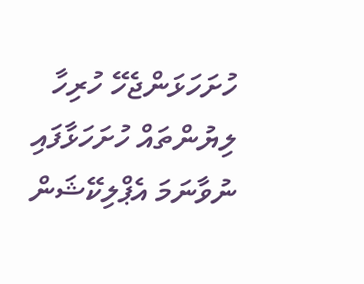ހުށަހަޅަންޖެހޭ ހުރިހާ ލިޔުންތައް ހުށަހަޅާފައި ނުވާނަމަ އެޕްލިކޭޝަން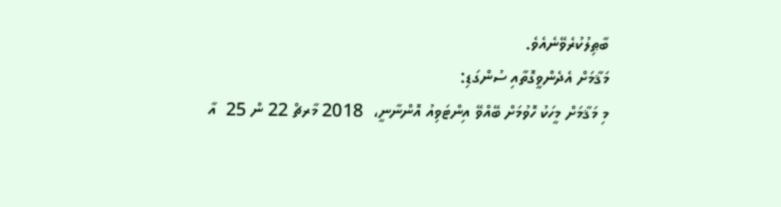ބާޠިލުކުރެވޭނެއެވެ.
މަޤާމަށް އެދެންވީގޮތާއި ސުންގަޑި:
މި މަޤާމަށް މީހަކު ހޮވުމަށް ބޭއްވޭ އިންޓަވިއު އޮންނާނީ،  2018 މާރޗް 22 ން 25  އާ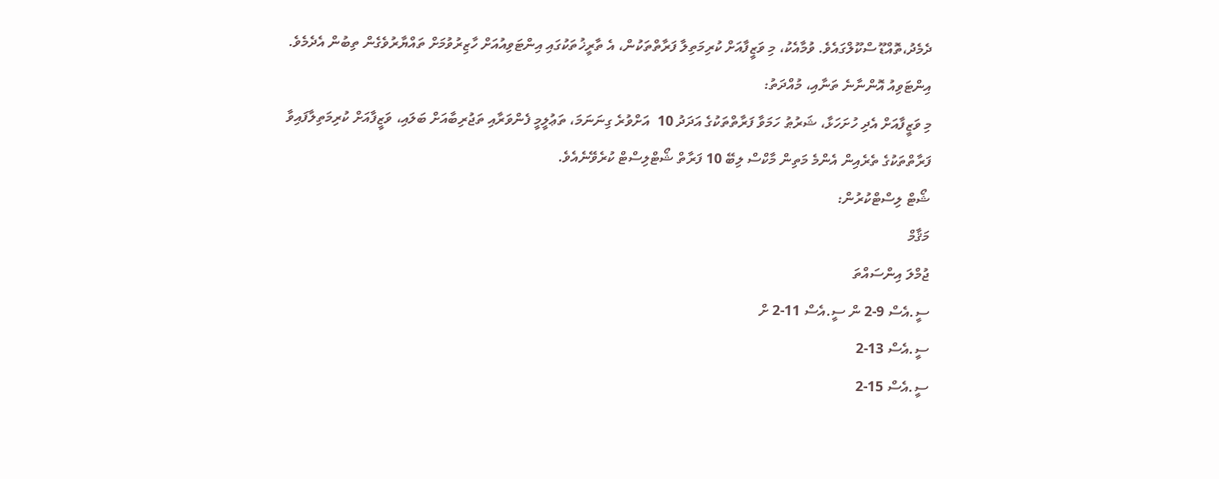ދެމެދު،ތޮއްޑޫ ސްކޫލްގައެވެ. ވުމާއެކު، މި ވަޒީފާއަށް ކުރިމަތިލާ ފަރާތްތަކުން، އެ ތާރީޚުތަކުގައި އިންޓަވިއުއަށް ހާޒިރުވުމަށް ތައްޔާރުވެގެން ތިބުން އެދެމެވެ.
އިންޓަވިއު އޮންނާނެ ތަނާއި، މުއްދަތު:
މި ވަޒީފާއަށް އެދި ހުށަހަޅާ، ޝަރުޠު ހަމަވާ ފަރާތްތަކުގެ އަދަދު 10  އަށްވުރެ ގިނަނަމަ، ތަޢުލީމީ ފެންވަރާއި ތަޖުރިބާއަށް ބަލައި، ވަޒީފާއަށް ކުރިމަތިލާފައިވާ ފަރާތްތަކުގެ ތެރެއިން އެންމެ މަތިން މާކްސް ލިބޭ 10 ފަރާތް ޝޯޓްލިސްޓް ކުރެވޭނެއެވެ.
ޝޯޓް ލިސްޓްކުރުން:
މަޤާމް
ޖުމްލަ އިންސައްތަ
ސީ.އެސް 9-2 ން ސީ.އެސް 11-2 ށް
ސީ.އެސް 13-2
ސީ.އެސް 15-2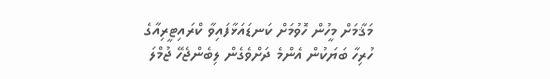މަޤާމަށް މީހުން ހޮވުމަށް ކަނޑައަޅާފައިވާ ކްރައިޓީރިއާގެ ހުރިހާ ބަޔަކުން އެންމެ ދަށްވެގެން ލިބެންޖެހޭ ޖުމްލަ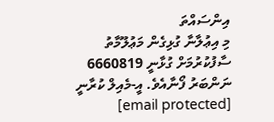އިންސައްތަ
މި އިޢުލާނާ ގުޅިގެން މަޢުލޫމާތު ސާފުކުރުމަށް ގުޅާނީ 6660819 ނަންބަރު ފޯނާއެވެ. އީ-މެއިލް ކުރާނީ [email protected]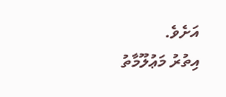އަށެވެ.
އިތުރު މަޢުލޫމާތު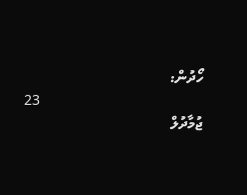ހޯދުން:
                                             23 ޖުމާދުލް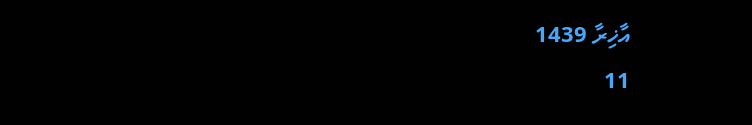އާޚިރާ 1439
11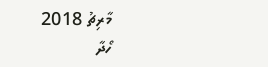މާރިޗު 2018
ހޯދާ